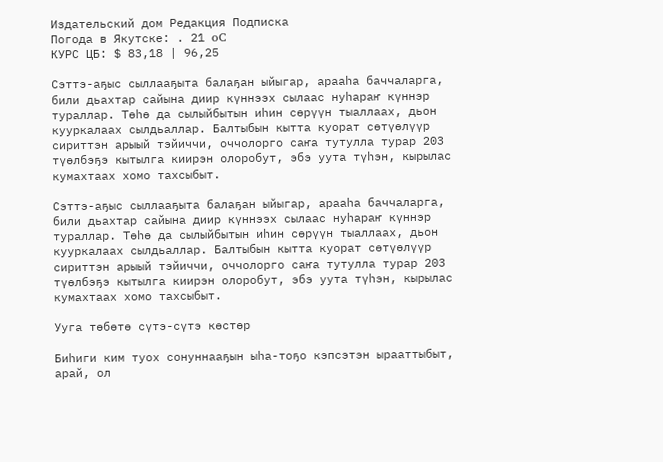Издательский дом Редакция Подписка
Погода в Якутске: . 21 oC
КУРС ЦБ: $ 83,18 | 96,25

Сэттэ-аҕыс сыллааҕыта балаҕан ыйыгар, арааһа баччаларга, били дьахтар сайына диир күннээх сылаас нуһараҥ күннэр тураллар. Төһө да сылыйбытын иһин сөрүүн тыаллаах, дьон кууркалаах сылдьаллар. Балтыбын кытта куорат сөтүөлүүр сириттэн арыый тэйиччи, оччолорго саҥа тутулла турар 203 түөлбэҕэ кытылга киирэн олоробут, эбэ уута түһэн, кырылас кумахтаах хомо тахсыбыт.

Сэттэ-аҕыс сыллааҕыта балаҕан ыйыгар, арааһа баччаларга, били дьахтар сайына диир күннээх сылаас нуһараҥ күннэр тураллар. Төһө да сылыйбытын иһин сөрүүн тыаллаах, дьон кууркалаах сылдьаллар. Балтыбын кытта куорат сөтүөлүүр сириттэн арыый тэйиччи, оччолорго саҥа тутулла турар 203 түөлбэҕэ кытылга киирэн олоробут, эбэ уута түһэн, кырылас кумахтаах хомо тахсыбыт.

Ууга төбөтө сүтэ-сүтэ көстөр

Биһиги ким туох сонуннааҕын ыһа-тоҕо кэпсэтэн ырааттыбыт, арай, ол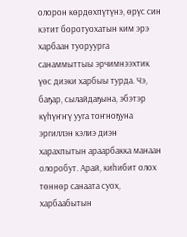олорон көрдөхпүтүнэ, өрүс син кэтит боротуохатын ким эрэ харбаан туоруурга санаммыттыы эрчимнээхтик үөс диэки харбыы турда. Чэ, баҕар, сылайдаҕына, эбэтэр күһүҥҥү ууга тоҥноҕуна эргиллэн кэлиэ диэн харахпытын араарбакка манаан олоробут. Арай, киһибит олох төннөр санаата суох, харбаабытын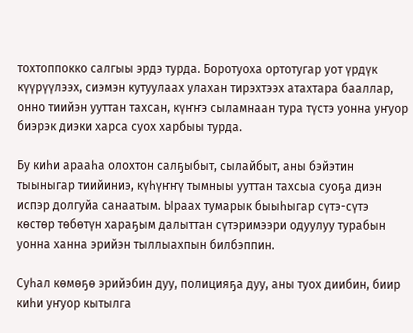тохтоппокко салгыы эрдэ турда. Боротуоха ортотугар уот үрдүк күүрүүлээх, сиэмэн кутуулаах улахан тирэхтээх атахтара бааллар, онно тиийэн ууттан тахсан, күҥҥэ сыламнаан тура түстэ уонна уҥуор биэрэк диэки харса суох харбыы турда.

Бу киһи арааһа олохтон салҕыбыт, сылайбыт, аны бэйэтин тыыныгар тиийиниэ, күһүҥҥү тымныы ууттан тахсыа суоҕа диэн испэр долгуйа санаатым. Ыраах тумарык быыһыгар сүтэ-сүтэ көстөр төбөтүн хараҕым далыттан сүтэримээри одуулуу турабын уонна ханна эрийэн тыллыахпын билбэппин.

Суһал көмөҕө эрийэбин дуу, полицияҕа дуу, аны туох диибин, биир киһи уҥуор кытылга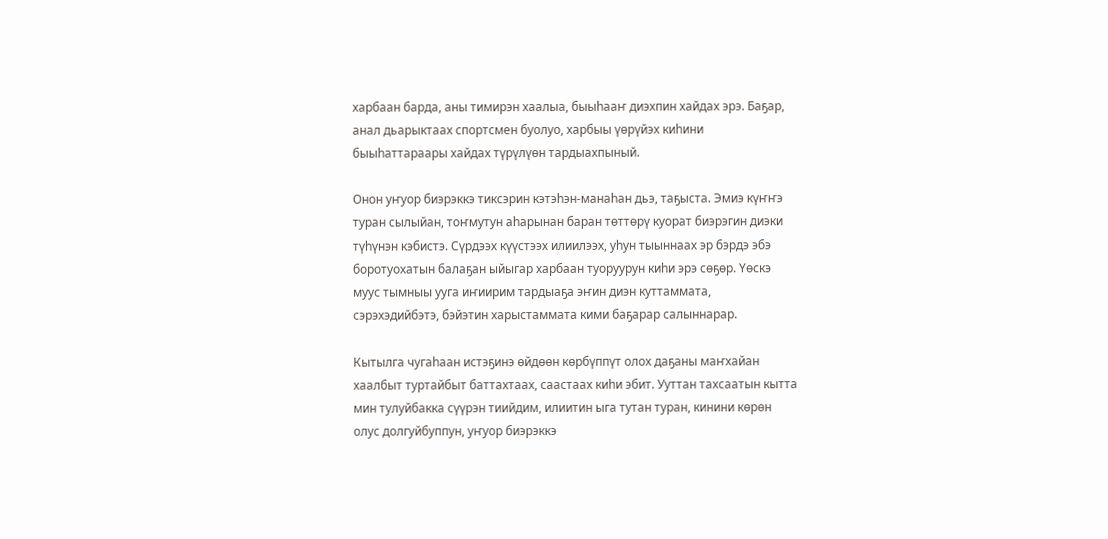харбаан барда, аны тимирэн хаалыа, быыһааҥ диэхпин хайдах эрэ. Баҕар, анал дьарыктаах спортсмен буолуо, харбыы үөрүйэх киһини быыһаттараары хайдах түрүлүөн тардыахпыный.

Онон уҥуор биэрэккэ тиксэрин кэтэһэн-манаһан дьэ, таҕыста. Эмиэ күҥҥэ туран сылыйан, тоҥмутун аһарынан баран төттөрү куорат биэрэгин диэки түһүнэн кэбистэ. Сүрдээх күүстээх илиилээх, уһун тыыннаах эр бэрдэ эбэ боротуохатын балаҕан ыйыгар харбаан туоруурун киһи эрэ сөҕөр. Үөскэ муус тымныы ууга иҥиирим тардыаҕа эҥин диэн куттаммата, сэрэхэдийбэтэ, бэйэтин харыстаммата кими баҕарар салыннарар.

Кытылга чугаһаан истэҕинэ өйдөөн көрбүппүт олох даҕаны маҥхайан хаалбыт туртайбыт баттахтаах, саастаах киһи эбит. Ууттан тахсаатын кытта мин тулуйбакка сүүрэн тиийдим, илиитин ыга тутан туран, кинини көрөн олус долгуйбуппун, уҥуор биэрэккэ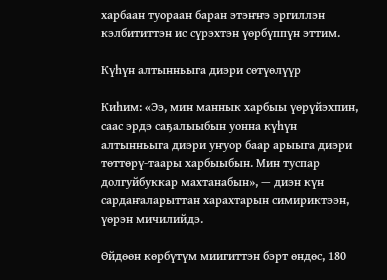харбаан туораан баран этэҥҥэ эргиллэн кэлбититтэн ис сүрэхтэн үөрбүппүн эттим.

Күһүн алтынньыга диэри сөтүөлүүр

Киһим: «Ээ, мин маннык харбыы үөрүйэхпин, саас эрдэ саҕалыыбын уонна күһүн алтынньыга диэри уҥуор баар арыыга диэри төттөрү-таары харбыыбын. Мин туспар долгуйбуккар махтанабын», — диэн күн сардаҥаларыттан харахтарын симириктээн, үөрэн мичилийдэ.

Өйдөөн көрбүтүм миигиттэн бэрт өндөс, 180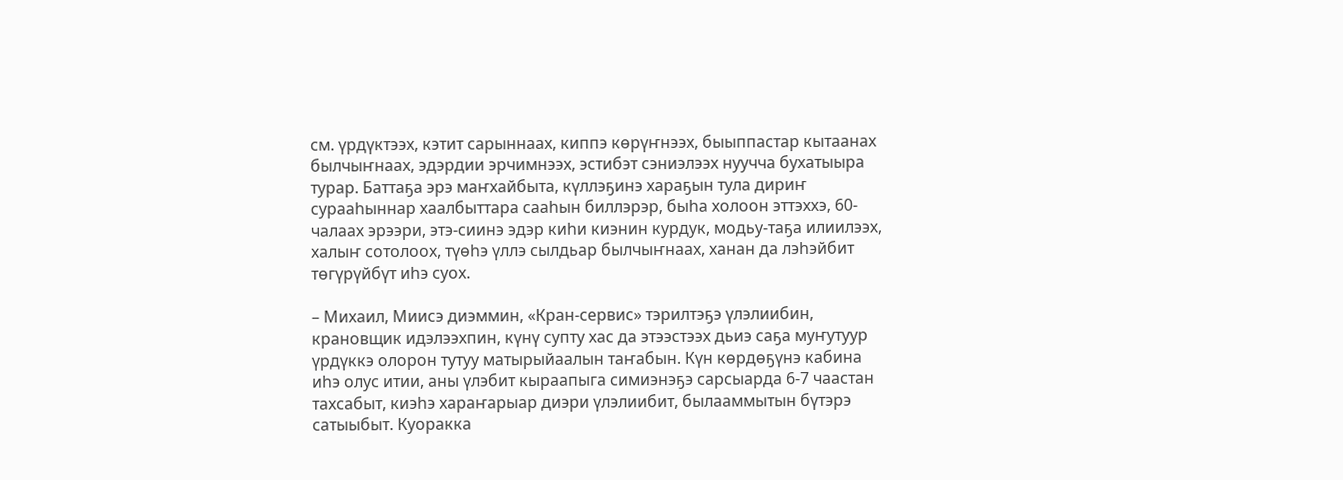см. үрдүктээх, кэтит сарыннаах, киппэ көрүҥнээх, быыппастар кытаанах былчыҥнаах, эдэрдии эрчимнээх, эстибэт сэниэлээх нуучча бухатыыра турар. Баттаҕа эрэ маҥхайбыта, күллэҕинэ хараҕын тула дириҥ сурааһыннар хаалбыттара сааһын биллэрэр, быһа холоон эттэххэ, 60-чалаах эрээри, этэ-сиинэ эдэр киһи киэнин курдук, модьу-таҕа илиилээх, халыҥ сотолоох, түөһэ үллэ сылдьар былчыҥнаах, ханан да лэһэйбит төгүрүйбүт иһэ суох.

– Михаил, Миисэ диэммин, «Кран-сервис» тэрилтэҕэ үлэлиибин, крановщик идэлээхпин, күнү супту хас да этээстээх дьиэ саҕа муҥутуур үрдүккэ олорон тутуу матырыйаалын таҥабын. Күн көрдөҕүнэ кабина иһэ олус итии, аны үлэбит кыраапыга симиэнэҕэ сарсыарда 6-7 чаастан тахсабыт, киэһэ хараҥарыар диэри үлэлиибит, былааммытын бүтэрэ сатыыбыт. Куоракка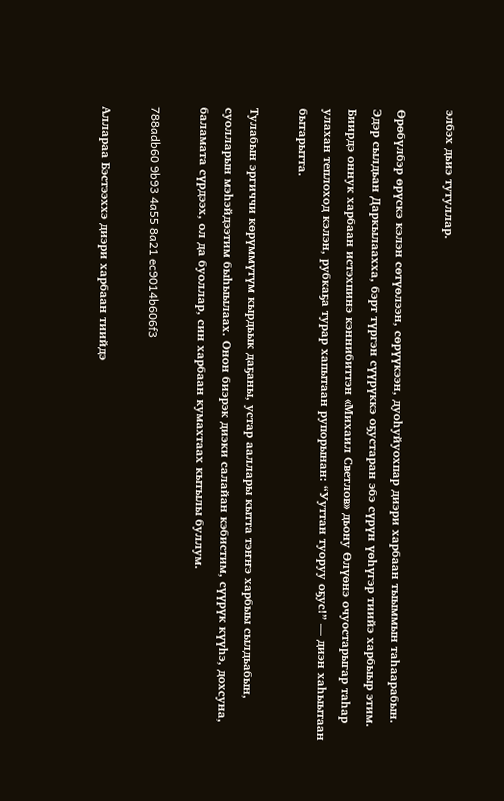элбэх дьиэ тутуллар.

Өрөбүлбэр өрүскэ кэлэн сөтүөлээн, сөрүүкээн, дуоһуйуохпар диэри харбаан тыыммын таһаарабын. Эдэр сылдьан Даркылаахха, бэрт түргэн сүүрүккэ оҕустаран эбэ сүрүн үөһүгэр тиийэ харбыыр этим. Биирдэ оннук харбаан истэхпинэ кэннибиттэн «Михаил Светлов» дьону Өлүөнэ очуостарыгар таһар улахан теплоход кэлэн, рубкаҕа турар хапытаан рупорынан: “Ууттан туоруу оҕус!” — диэн хаһыытаан бытарытта.

Тулабын эргиччи көрүммүтүм кырдьык даҕаны, устар ааллары кытта тэҥҥэ харбыы сылдьабын, суолларын мэһэйдээтим быһыылаах. Онон биэрэк диэки салайан кэбистим, сүүрүк күүһэ, дохсуна, баламата сүрдээх, ол да буоллар, син харбаан кумахтаах кытылы буллум.

788adb60 9b93 4a55 8a21 ec9014b606f3

Аллараа Бэстээххэ диэри харбаан тиийдэ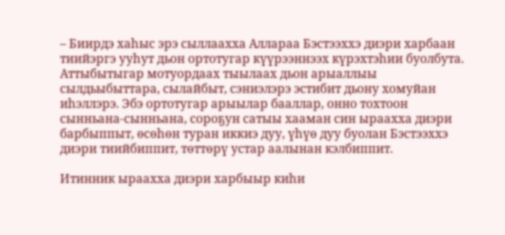– Биирдэ хаһыс эрэ сыллаахха Аллараа Бэстээххэ диэри харбаан тиийэргэ ууһут дьон ортотугар күүрээннээх күрэхтэһии буолбута. Аттыбытыгар мотуордаах тыылаах дьон арыаллыы сылдьыбыттара, сылайбыт, сэниэлэрэ эстибит дьону хомуйан иһэллэрэ. Эбэ ортотугар арыылар бааллар, онно тохтоон сынньана-сынньана, сороҕун сатыы хааман син ыраахха диэри барбыппыт, өсөһөн туран иккиэ дуу, үһүө дуу буолан Бэстээххэ диэри тиийбиппит, төттөрү устар аалынан кэлбиппит.

Итинник ыраахха диэри харбыыр киһи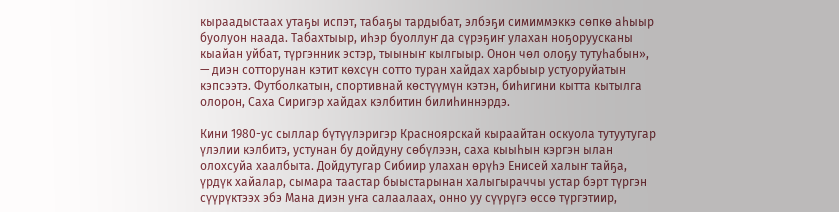кыраадыстаах утаҕы испэт, табаҕы тардыбат, элбэҕи симиммэккэ сөпкө аһыыр буолуон наада. Табахтыыр, иһэр буоллуҥ да сүрэҕиҥ улахан ноҕоруусканы кыайан уйбат, түргэнник эстэр, тыыныҥ кылгыыр. Онон чөл олоҕу тутуһабын», — диэн сотторунан кэтит көхсүн сотто туран хайдах харбыыр устуоруйатын кэпсээтэ. Футболкатын, спортивнай көстүүмүн кэтэн, биһигини кытта кытылга олорон, Саха Сиригэр хайдах кэлбитин билиһиннэрдэ.

Кини 1980-ус сыллар бүтүүлэригэр Красноярскай кыраайтан оскуола тутуутугар үлэлии кэлбитэ, устунан бу дойдуну сөбүлээн, саха кыыһын кэргэн ылан олохсуйа хаалбыта. Дойдутугар Сибиир улахан өрүһэ Енисей халыҥ тайҕа, үрдүк хайалар, сымара таастар быыстарынан халыгыраччы устар бэрт түргэн сүүрүктээх эбэ Мана диэн уҥа салаалаах, онно уу сүүрүгэ өссө түргэтиир,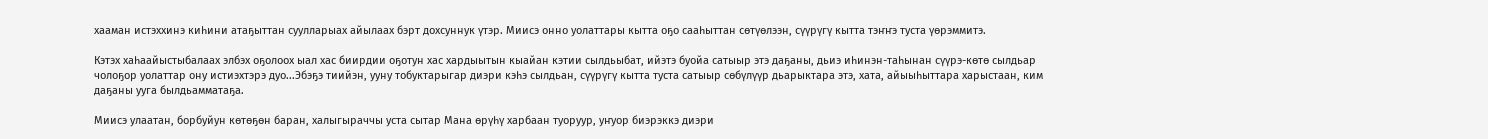хааман истэххинэ киһини атаҕыттан суулларыах айылаах бэрт дохсуннук үтэр. Миисэ онно уолаттары кытта оҕо сааһыттан сөтүөлээн, сүүрүгү кытта тэҥҥэ туста үөрэммитэ.

Кэтэх хаһаайыстыбалаах элбэх оҕолоох ыал хас биирдии оҕотун хас хардыытын кыайан кэтии сылдьыбат, ийэтэ буойа сатыыр этэ даҕаны, дьиэ иһинэн-таһынан сүүрэ-көтө сылдьар чолоҕор уолаттар ону истиэхтэрэ дуо...Эбэҕэ тиийэн, ууну тобуктарыгар диэри кэһэ сылдьан, сүүрүгү кытта туста сатыыр сөбүлүүр дьарыктара этэ, хата, айыыһыттара харыстаан, ким даҕаны ууга былдьамматаҕа.

Миисэ улаатан, борбуйун көтөҕөн баран, халыгыраччы уста сытар Мана өрүһү харбаан туоруур, уҥуор биэрэккэ диэри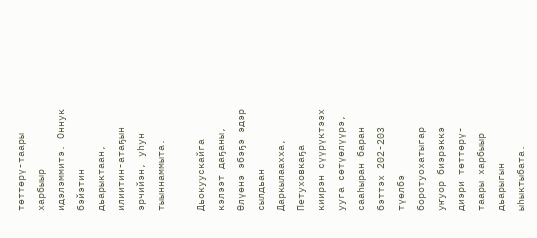төттөрү-таары харбыыр идэлэммитэ. Оннук бэйэтин дьарыктаан, илиитин-атаҕын эрчийэн, уһун тыыннаммыта.

Дьокуускайга кэлээт даҕаны, Өлүөнэ эбэҕэ эдэр сылдьан Даркылаахха, Петуховкаҕа киирэн сүүрүктээх ууга сөтүөлүүрэ, сааһыран баран бэттэх 202-203 түөлбэ боротуохатыгар уҥуор биэрэккэ диэри төттөрү-таары харбыыр дьарыгын ыһыктыбата.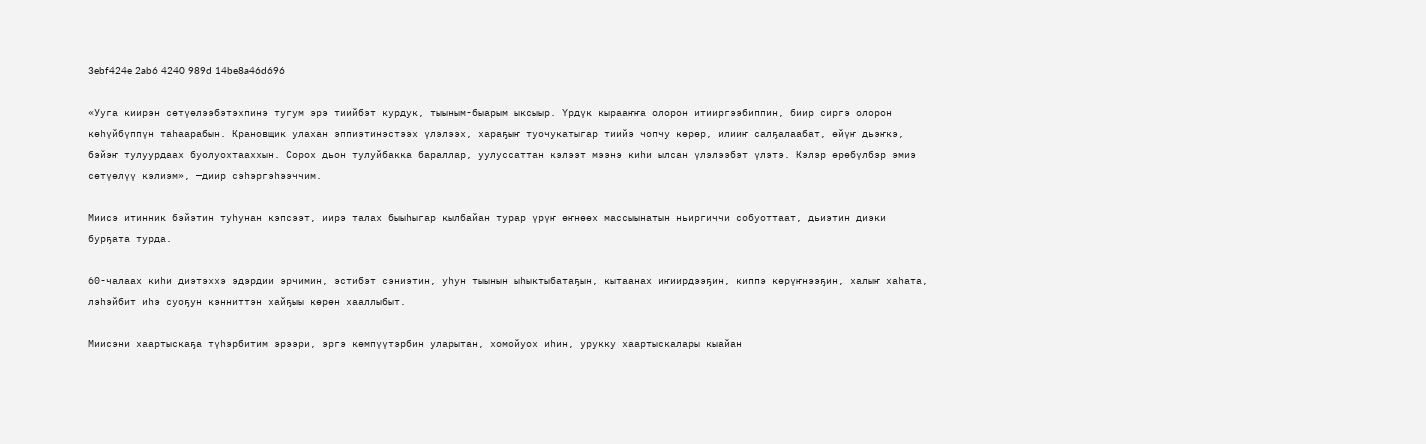3ebf424e 2ab6 4240 989d 14be8a46d696

«Ууга киирэн сөтүөлээбэтэхпинэ тугум эрэ тиийбэт курдук, тыыным-быарым ыксыыр. Үрдүк кырааҥҥа олорон итииргээбиппин, биир сиргэ олорон көһүйбүппүн таһаарабын. Крановщик улахан эппиэтинэстээх үлэлээх, хараҕыҥ туочукатыгар тиийэ чопчу көрөр, илииҥ салҕалаабат, өйүҥ дьэҥкэ, бэйэҥ тулуурдаах буолуохтааххын. Сорох дьон тулуйбакка бараллар, уулуссаттан кэлээт мээнэ киһи ылсан үлэлээбэт үлэтэ. Кэлэр өрөбүлбэр эмиэ сөтүөлүү кэлиэм», —диир сэһэргэһээччим.

Миисэ итинник бэйэтин туһунан кэпсээт, иирэ талах быыһыгар кылбайан турар үрүҥ өҥнөөх массыынатын ньиргиччи собуоттаат, дьиэтин диэки бурҕата турда.

60-чалаах киһи диэтэххэ эдэрдии эрчимин, эстибэт сэниэтин, уһун тыынын ыһыктыбатаҕын, кытаанах иҥиирдээҕин, киппэ көрүҥнээҕин, халыҥ хаһата, лэһэйбит иһэ суоҕун кэнниттэн хайҕыы көрөн хааллыбыт.

Миисэни хаартыскаҕа түһэрбитим эрээри, эргэ көмпүүтэрбин уларытан, хомойуох иһин, урукку хаартыскалары кыайан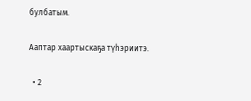булбатым.

Ааптар хаартыскаҕа түһэриитэ.

  • 2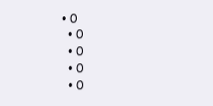• 0
  • 0
  • 0
  • 0
  • 0